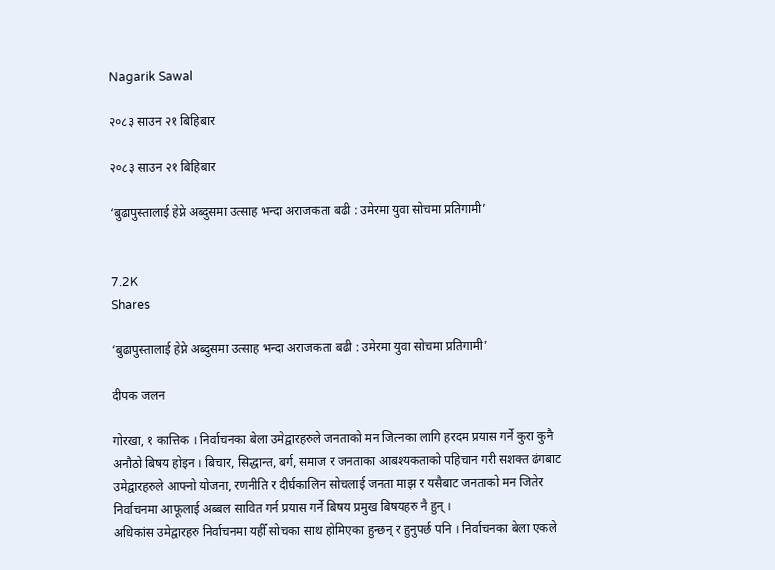Nagarik Sawal

२०८३ साउन २१ बिहिबार

२०८३ साउन २१ बिहिबार

‘बुढापुस्तालाई हेप्ने अब्दुसमा उत्साह भन्दा अराजकता बढी : उमेरमा युवा सोचमा प्रतिगामी’


7.2K
Shares

‘बुढापुस्तालाई हेप्ने अब्दुसमा उत्साह भन्दा अराजकता बढी : उमेरमा युवा सोचमा प्रतिगामी’

दीपक जलन

गोरखा, १ कात्तिक । निर्वाचनका बेला उमेद्वारहरुले जनताको मन जित्नका लागि हरदम प्रयास गर्ने कुरा कुनै अनौठो बिषय होइन । बिचार, सिद्धान्त, बर्ग, समाज र जनताका आबश्यकताको पहिचान गरी सशक्त ढंगबाट उमेद्वारहरुले आफ्नो योजना, रणनीति र दीर्घकालिन सोचलाई जनता माझ र यसैबाट जनताको मन जितेर निर्वाचनमा आफूलाई अब्बल सावित गर्न प्रयास गर्ने बिषय प्रमुख बिषयहरु नै हुन् ।
अधिकांस उमेद्वारहरु निर्वाचनमा यहीँ सोचका साथ होमिएका हुन्छन् र हुनुपर्छ पनि । निर्वाचनका बेला एकले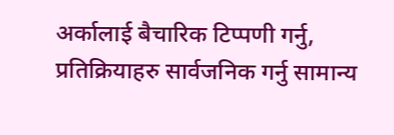अर्कालाई बैचारिक टिप्पणी गर्नु, प्रतिक्रियाहरु सार्वजनिक गर्नु सामान्य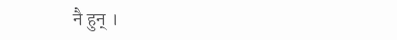नै हुन् ।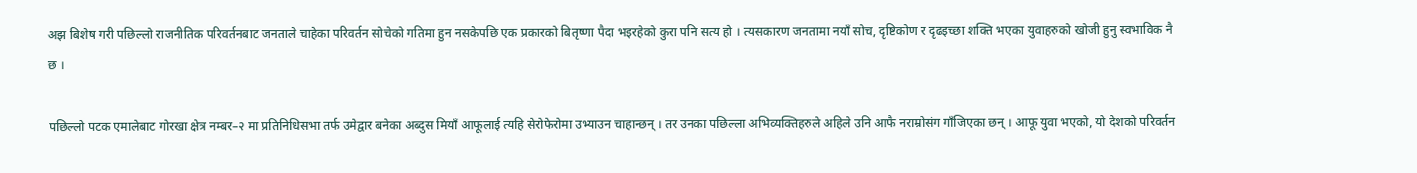अझ बिशेष गरी पछिल्लो राजनीतिक परिवर्तनबाट जनताले चाहेका परिवर्तन सोचेको गतिमा हुन नसकेपछि एक प्रकारको बितृष्णा पैदा भइरहेको कुरा पनि सत्य हो । त्यसकारण जनतामा नयाँ सोच, दृष्टिकोण र दृढइच्छा शक्ति भएका युवाहरुको खोजी हुनु स्वभाविक नै छ ।

पछिल्लो पटक एमालेबाट गोरखा क्षेत्र नम्बर–२ मा प्रतिनिधिसभा तर्फ उमेद्वार बनेका अब्दुस मियाँ आफूलाई त्यहि सेरोफेरोमा उभ्याउन चाहान्छन् । तर उनका पछिल्ला अभिव्यक्तिहरुले अहिले उनि आफै नराम्रोसंग गाँजिएका छन् । आफू युवा भएको, यो देशको परिवर्तन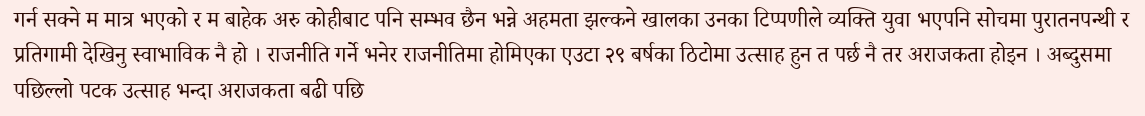गर्न सक्ने म मात्र भएको र म बाहेक अरु कोहीबाट पनि सम्भव छैन भन्ने अहमता झल्कने खालका उनका टिप्पणीले व्यक्ति युवा भएपनि सोचमा पुरातनपन्थी र प्रतिगामी देखिनु स्वाभाविक नै हो । राजनीति गर्ने भनेर राजनीतिमा होमिएका एउटा २९ बर्षका ठिटोमा उत्साह हुन त पर्छ नै तर अराजकता होइन । अब्दुसमा पछिल्लो पटक उत्साह भन्दा अराजकता बढी पछि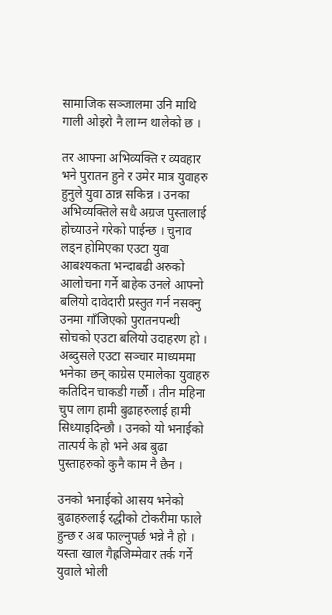सामाजिक सञ्जालमा उनि माथि गाली ओइरो नै लाग्न थालेको छ ।

तर आफ्ना अभिव्यक्ति र व्यवहार भने पुरातन हुने र उमेर मात्र युवाहरु हुनुले युवा ठान्न सकिन्न । उनका अभिव्यक्तिले सधै अग्रज पुस्तालाई होच्याउने गरेको पाईन्छ । चुनाव लड्न होमिएका एउटा युवा आबश्यकता भन्दाबढी अरुको आलोचना गर्ने बाहेक उनले आफ्नो बलियो दावेदारी प्रस्तुत गर्न नसक्नु उनमा गाँजिएको पुरातनपन्थी सोचको एउटा बलियो उदाहरण हो । अब्दुसले एउटा सञ्चार माध्यममा भनेका छन् काग्रेस एमालेका युवाहरु कतिदिन चाकडी गर्छौ । तीन महिना चुप लाग हामी बुढाहरुलाई हामी सिध्याइदिन्छौ । उनको यो भनाईको तात्पर्य के हो भने अब बुढा पुस्ताहरुको कुनै काम नै छैन ।

उनको भनाईको आसय भनेको बुढाहरुलाई रद्धीको टोकरीमा फाले हुन्छ र अब फाल्नुपर्छ भन्ने नै हो । यस्ता खाल गैह्रजिम्मेवार तर्क गर्ने युवाले भोली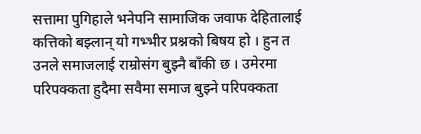सत्तामा पुगिहाले भनेपनि सामाजिक जवाफ देहितालाई कत्तिको बझ्लान् यो गभ्भीर प्रश्नको बिषय हो । हुन त उनले समाजलाई राम्रोसंग बुझ्नै बाँकी छ । उमेरमा परिपक्कता हुदैमा सवैमा समाज बुझ्ने परिपक्कता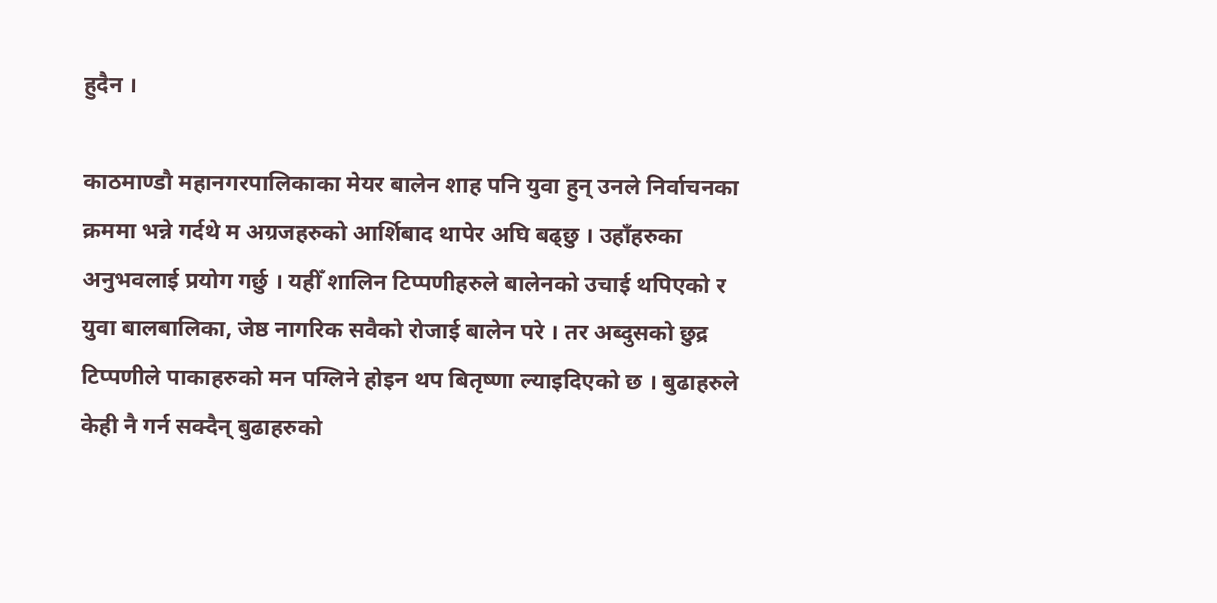हुदैन ।

काठमाण्डौ महानगरपालिकाका मेयर बालेन शाह पनि युवा हुन् उनले निर्वाचनका क्रममा भन्ने गर्दथे म अग्रजहरुको आर्शिबाद थापेर अघि बढ्छु । उहाँहरुका अनुभवलाई प्रयोग गर्छु । यहीँ शालिन टिप्पणीहरुले बालेनको उचाई थपिएको र युवा बालबालिका, जेष्ठ नागरिक सवैको रोजाई बालेन परे । तर अब्दुसको छुद्र टिप्पणीले पाकाहरुको मन पग्लिने होइन थप बितृष्णा ल्याइदिएको छ । बुढाहरुले केही नै गर्न सक्दैन् बुढाहरुको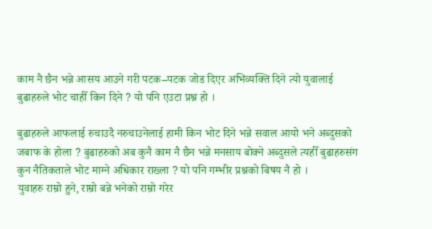काम नै छैन भन्ने आसय आउने गरी पटक–पटक जोड दिएर अभिव्यक्ति दिने त्यो युवालाई बुढाहरुले भोट चाहीँ किन दिने ? यो पनि एउटा प्रश्न हो ।

बुढाहरुले आफलाई रुचाउदै नरुचाउनेलाई हामी किन भोट दिने भन्ने सवाल आयो भने अब्दुसको जबाफ के होला ? बुढाहरुको अब कुनै काम नै छैन भन्ने मनसाय बोक्ने अब्दुसले त्यहीँ बुढाहरुसंग कुन नैतिकताले भोट माग्ने अधिकार राख्ला ? यो पनि गम्भीर प्रश्नको बिषय नै हो ।
युवाहरु राम्रो हुने, राम्रो बन्ने भनेको राम्रो गरेर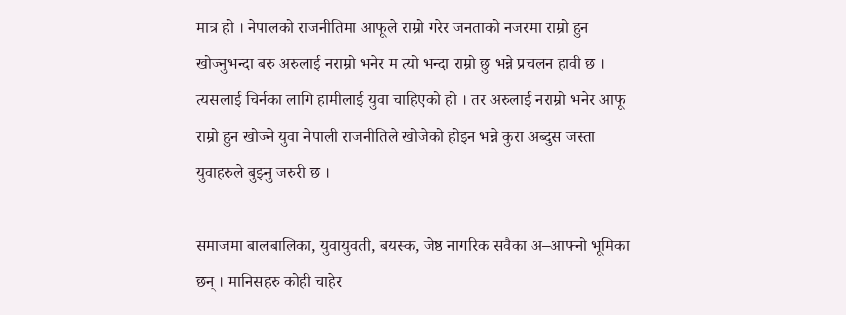मात्र हो । नेपालको राजनीतिमा आफूले राम्रो गरेर जनताको नजरमा राम्रो हुन खोज्नुभन्दा बरु अरुलाई नराम्रो भनेर म त्यो भन्दा राम्रो छु भन्ने प्रचलन हावी छ । त्यसलाई चिर्नका लागि हामीलाई युवा चाहिएको हो । तर अरुलाई नराम्रो भनेर आफू राम्रो हुन खोज्ने युवा नेपाली राजनीतिले खोजेको होइन भन्ने कुरा अब्दुस जस्ता युवाहरुले बुझ्नु जरुरी छ ।

समाजमा बालबालिका, युवायुवती, बयस्क, जेष्ठ नागरिक सवैका अ–आफ्नो भूमिका छन् । मानिसहरु कोही चाहेर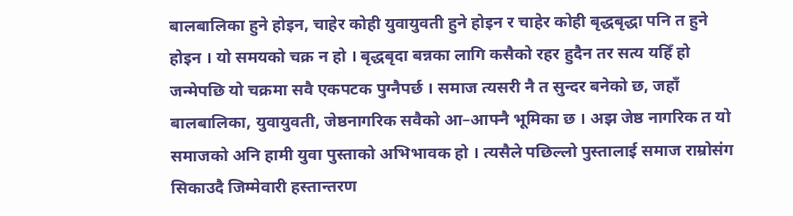बालबालिका हुने होइन, चाहेर कोही युवायुवती हुने होइन र चाहेर कोही बृद्धबृद्धा पनि त हुने होइन । यो समयको चक्र न हो । बृद्धबृदा बन्नका लागि कसैको रहर हुदैन तर सत्य यहिँ हो जन्मेपछि यो चक्रमा सवै एकपटक पुग्नैपर्छ । समाज त्यसरी नै त सुन्दर बनेको छ, जहाँ बालबालिका, युवायुवती, जेष्ठनागरिक सवैको आ–आफ्नै भूमिका छ । अझ जेष्ठ नागरिक त यो समाजको अनि हामी युवा पुस्ताको अभिभावक हो । त्यसैले पछिल्लो पुस्तालाई समाज राम्रोसंग सिकाउदै जिम्मेवारी हस्तान्तरण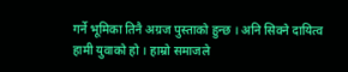गर्ने भूमिका तिनै अग्रज पुस्ताको हुन्छ । अनि सिक्ने दायित्व हामी युवाको हो । हाम्रो समाजले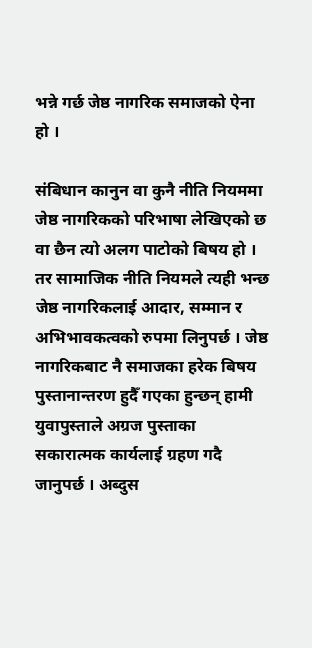भन्ने गर्छ जेष्ठ नागरिक समाजको ऐना हो ।

संबिधान कानुन वा कुनै नीति नियममा जेष्ठ नागरिकको परिभाषा लेखिएको छ वा छैन त्यो अलग पाटोको बिषय हो । तर सामाजिक नीति नियमले त्यही भन्छ जेष्ठ नागरिकलाई आदार, सम्मान र अभिभावकत्वको रुपमा लिनुपर्छ । जेष्ठ नागरिकबाट नै समाजका हरेक बिषय पुस्तानान्तरण हुदैँ गएका हुन्छन् हामी युवापुस्ताले अग्रज पुस्ताका सकारात्मक कार्यलाई ग्रहण गदै जानुपर्छ । अब्दुस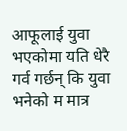आफूलाई युवा भएकोमा यति धेरै गर्व गर्छन् कि युवा भनेको म मात्र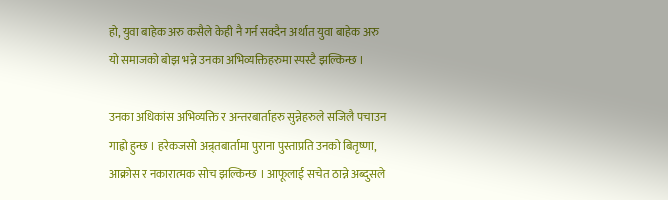हो, युवा बाहेक अरु कसैले केही नै गर्न सक्दैन अर्थात युवा बाहेक अरु यो समाजको बोझ भन्ने उनका अभिव्यक्तिहरुमा स्पस्टै झल्किन्छ ।

उनका अधिकांस अभिव्यक्ति र अन्तरबार्ताहरु सुन्नेहरुले सजिलै पचाउन गाह्रो हुन्छ । हरेकजसो अन्र्तबार्तामा पुराना पुस्ताप्रति उनको बितृष्णा, आक्रोस र नकारात्मक सोच झल्किन्छ । आफूलाई सचेत ठान्ने अब्दुसले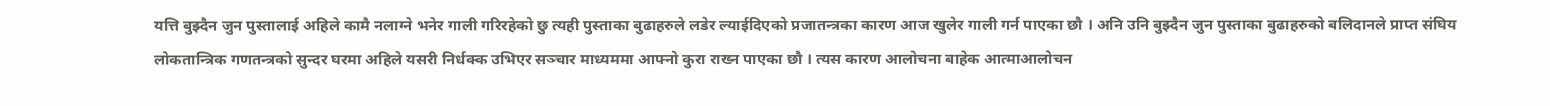यत्ति बुझ्दैन जुन पुस्तालाई अहिले कामै नलाग्ने भनेर गाली गरिरहेको छु त्यही पुस्ताका बुढाहरुले लडेर ल्याईदिएको प्रजातन्त्रका कारण आज खुलेर गाली गर्न पाएका छौ । अनि उनि बुझ्दैन जुन पुस्ताका बुढाहरुको बलिदानले प्राप्त संघिय लोकतान्त्रिक गणतन्त्रको सुन्दर घरमा अहिले यसरी निर्धक्क उभिएर सञ्चार माध्यममा आफ्नो कुरा राख्न पाएका छौ । त्यस कारण आलोचना बाहेक आत्माआलोचन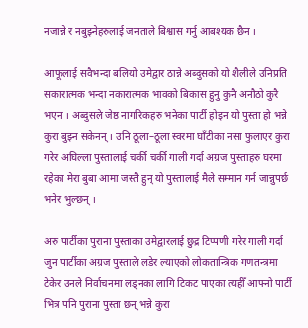नजान्ने र नबुझ्नेहरुलाई जनताले बिश्वास गर्नु आबश्यक छैन ।

आफूलाई सवैभन्दा बलियो उमेद्वार ठान्ने अब्दुसको यो शैलीले उनिप्रति सकारात्मक भन्दा नकारात्मक भावको बिकास हुनु कुनै अनौठो कुरै भएन । अब्दुसले जेष्ठ नागरिकहरु भनेका पार्टी होइन यो पुस्ता हो भन्ने कुरा बुझ्न सकेनन् । उनि ठूला–ठूला स्वरमा घाँटीका नसा फुलाएर कुरा गरेर अघिल्ला पुस्तालाई चर्की चर्की गाली गर्दा अग्रज पुस्ताहरु घरमा रहेका मेरा बुबा आमा जस्तै हुन् यो पुस्तालाई मैले सम्मान गर्न जान्नुपर्छ भनेर भुल्छन् ।

अरु पार्टीका पुराना पुस्ताका उमेद्वारलाई छुद्र टिप्पणी गरेर गाली गर्दा जुन पार्टीका अग्रज पुस्ताले लडेर ल्याएको लोकतान्त्रिक गणतन्त्रमा टेकेर उनले निर्वाचनमा लड्नका लागि टिकट पाएका त्यहीँ आफ्नो पार्टी भित्र पनि पुराना पुस्ता छन् भन्ने कुरा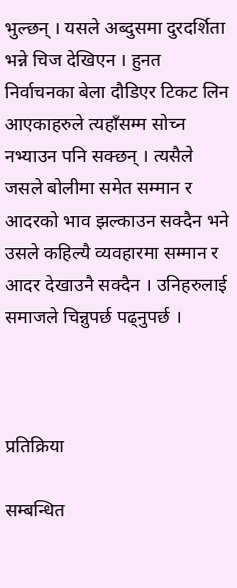भुल्छन् । यसले अब्दुसमा दुरदर्शिता भन्ने चिज देखिएन । हुनत निर्वाचनका बेला दौडिएर टिकट लिन आएकाहरुले त्यहाँसम्म सोच्न नभ्याउन पनि सक्छन् । त्यसैले जसले बोलीमा समेत सम्मान र आदरको भाव झल्काउन सक्दैन भने उसले कहिल्यै व्यवहारमा सम्मान र आदर देखाउनै सक्दैन । उनिहरुलाई समाजले चिन्नुपर्छ पढ्नुपर्छ ।



प्रतिक्रिया

सम्बन्धित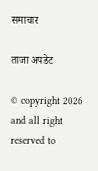समाचार

ताजा अपडेट

© copyright 2026 and all right reserved to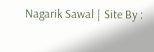Nagarik Sawal | Site By :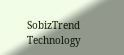SobizTrend Technology